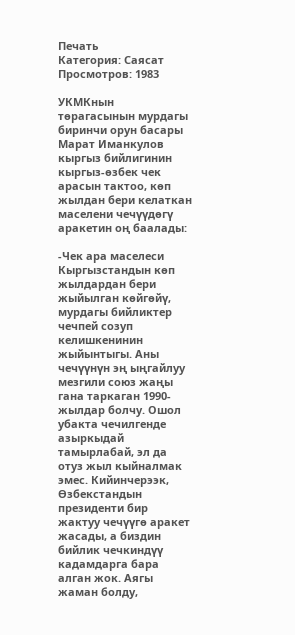Печать
Категория: Саясат
Просмотров: 1983

УКМКнын төрагасынын мурдагы биринчи орун басары Марат Иманкулов кыргыз бийлигинин кыргыз-өзбек чек арасын тактоо, көп жылдан бери келаткан маселени чечүүдөгү аракетин оң баалады:

-Чек ара маселеси Кыргызстандын көп жылдардан бери жыйылган көйгөйү, мурдагы бийликтер чечпей созуп келишкенинин жыйынтыгы. Аны чечүүнүн эң ыңгайлуу мезгили союз жаңы гана таркаган 1990-жылдар болчу. Ошол убакта чечилгенде азыркыдай тамырлабай, эл да отуз жыл кыйналмак эмес. Кийинчерээк, Өзбекстандын президенти бир жактуу чечүүгө аракет жасады, а биздин бийлик чечкиндүү кадамдарга бара алган жок. Аягы жаман болду,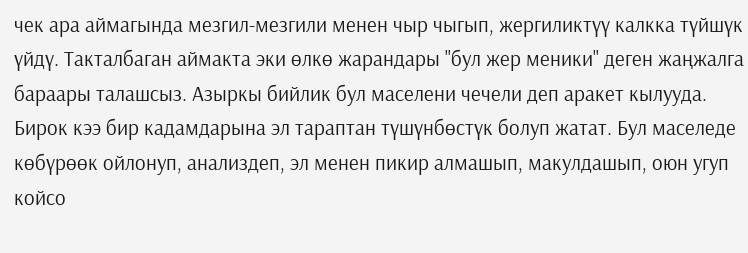чек ара аймагында мезгил-мезгили менен чыр чыгып, жергиликтүү калкка түйшүк үйдү. Такталбаган аймакта эки өлкө жарандары "бул жер меники" деген жаңжалга бараары талашсыз. Азыркы бийлик бул маселени чечели деп аракет кылууда. Бирок кээ бир кадамдарына эл тараптан түшүнбөстүк болуп жатат. Бул маселеде көбүрөөк ойлонуп, анализдеп, эл менен пикир алмашып, макулдашып, оюн угуп койсо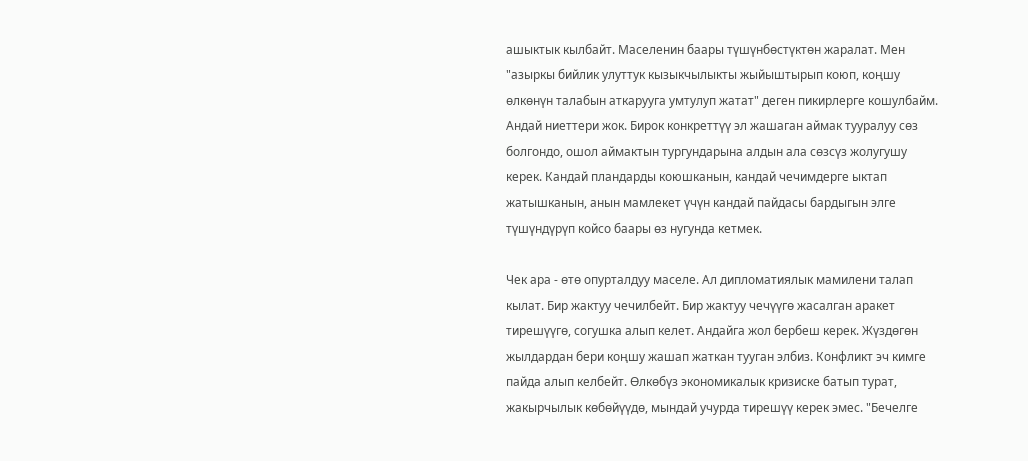ашыктык кылбайт. Маселенин баары түшүнбөстүктөн жаралат. Мен "азыркы бийлик улуттук кызыкчылыкты жыйыштырып коюп, коңшу өлкөнүн талабын аткарууга умтулуп жатат" деген пикирлерге кошулбайм. Андай ниеттери жок. Бирок конкреттүү эл жашаган аймак тууралуу сөз болгондо, ошол аймактын тургундарына алдын ала сөзсүз жолугушу керек. Кандай пландарды коюшканын, кандай чечимдерге ыктап жатышканын, анын мамлекет үчүн кандай пайдасы бардыгын элге түшүндүрүп койсо баары өз нугунда кетмек.

Чек ара - өтө опурталдуу маселе. Ал дипломатиялык мамилени талап кылат. Бир жактуу чечилбейт. Бир жактуу чечүүгө жасалган аракет тирешүүгө, согушка алып келет. Андайга жол бербеш керек. Жүздөгөн жылдардан бери коңшу жашап жаткан тууган элбиз. Конфликт эч кимге пайда алып келбейт. Өлкөбүз экономикалык кризиске батып турат, жакырчылык көбөйүүдө, мындай учурда тирешүү керек эмес. "Бечелге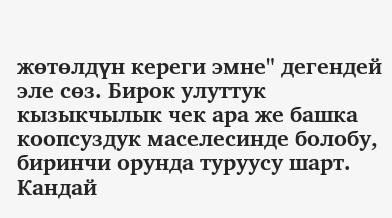жөтөлдүн кереги эмне" дегендей эле сөз. Бирок улуттук кызыкчылык чек ара же башка коопсуздук маселесинде болобу, биринчи орунда туруусу шарт. Кандай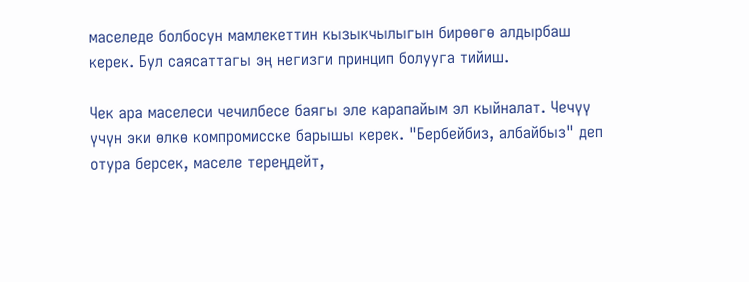маселеде болбосун мамлекеттин кызыкчылыгын бирөөгө алдырбаш керек. Бул саясаттагы эң негизги принцип болууга тийиш.

Чек ара маселеси чечилбесе баягы эле карапайым эл кыйналат. Чечүү үчүн эки өлкө компромисске барышы керек. "Бербейбиз, албайбыз" деп отура берсек, маселе тереңдейт,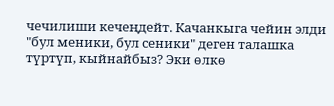чечилиши кечеңдейт. Качанкыга чейин элди "бул меники, бул сеники" деген талашка түртүп, кыйнайбыз? Эки өлкө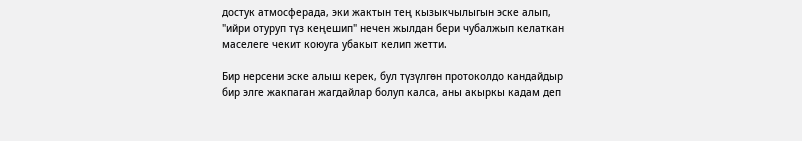достук атмосферада, эки жактын тең кызыкчылыгын эске алып, "ийри отуруп түз кеңешип" нечен жылдан бери чубалжып келаткан маселеге чекит коюуга убакыт келип жетти.

Бир нерсени эске алыш керек, бул түзүлгөн протоколдо кандайдыр бир элге жакпаган жагдайлар болуп калса, аны акыркы кадам деп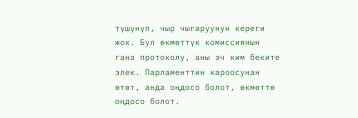түшүнүп, чыр чыгаруунун кереги жок. Бул өкмөттүк комиссиянын гана протоколу, аны эч ким беките элек. Парламенттин кароосунан өтөт, анда оңдосо болот, өкмөттө оңдосо болот.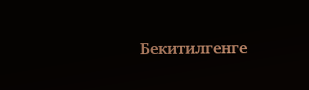Бекитилгенге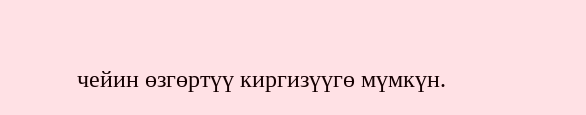чейин өзгөртүү киргизүүгө мүмкүн.